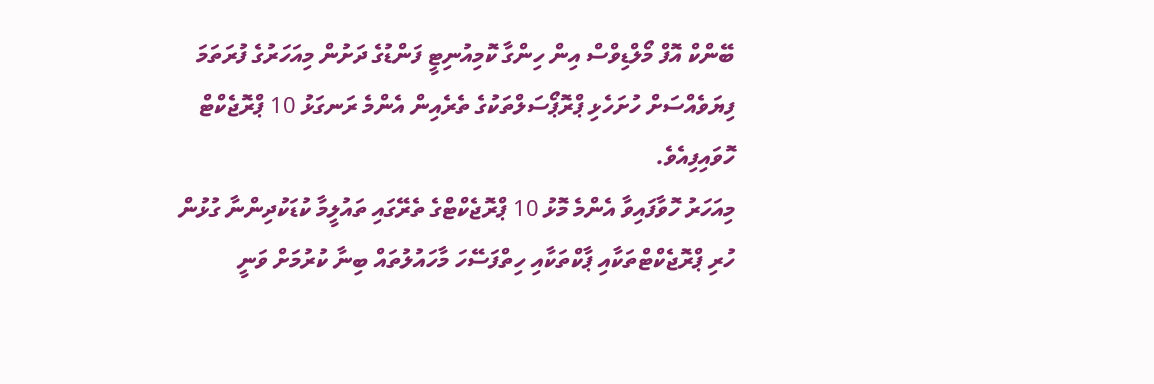ބޭންކް އޮފް މޯލްޑިވްސް އިން ހިންގާ ކޮމިއުނިޓީ ފަންޑުގެ ދަށުން މިއަހަރުގެ ފުރަތަމަ ފިޔަވެއްސަށް ހުށަހެޅި ޕްރޮޕޯސަލްތަކުގެ ތެރެއިން އެންމެ ރަނގަޅު 10 ޕްރޮޖެކްޓް ހޮވައިފިއެވެ.
މިއަހަރު ހޮވާފައިވާ އެންމެ މޮޅު 10 ޕްރޮޖެކްޓްގެ ތެރޭގައި ތައުލީމާ ކުޑަކުދިންނާ ގުޅުން ހުރި ޕްރޮޖެކްޓްތަކާއި ޕާކްތަކާއި ހިތްފަސޭހަ މާހައުލުތައް ބިނާ ކުރުމަށް ވަނީ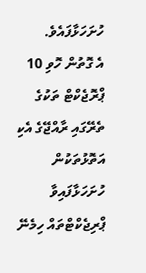ހުށަހަޅާފައެވެ.
އެ ގޮތުން ހޮވި 10 ޕްރޮޖެކްޓް ތަކުގެ ތެރޭގައި ރާއްޖޭގެ އެކި އަތޮޅުތަކުން ހުށަހަޅާފައިވާ ޕްރިޖެކްޓްތައް ހިމެނޭ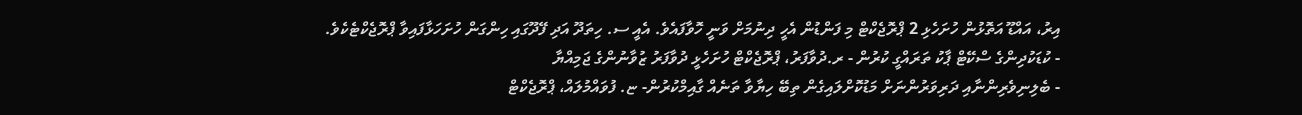އިރު، އައްޑޫ އަތޮޅުން ހުށަހެޅި 2 ޕްރޮޖެކްޓް މި ފަންޑުން އެހީ ދިނުމަށް ވަނީ ހޮވާފައެވެ. އެއީ ސ. ހިތަދޫ އަދި ފޭދޫގައި ހިންގަން ހުށަހަޅާފައިވާ ޕްރޮޖެކްޓެކެވެ.
- ކުޑަކުދިންގެ ސްކޭޓް ޕާކު ތަރައްގީ ކުރުން - ރ.ދުވާފަރު، ޕްރޮޖެކްޓް ހުށަހެޅީ ދުވާފަރު ޒުވާނުންގެ ޖަމިއްޔާ
- ބެލިނިވެރިންނާއި ދަރިވަރުންނަށް މަޑުކޮށްލައިގެން ތިބޭ ހިޔާވާ ތަނެއް ގާއިމްކުރުން- ޏ. ފުވައްމުލައް، ޕްރޮޖެކްޓް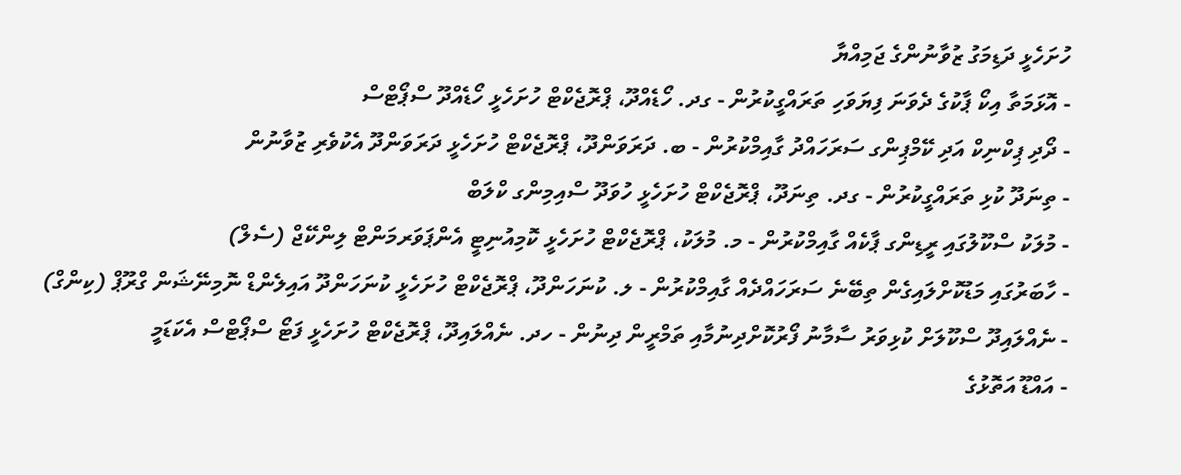ހުށަހެޅީ ދަޑިމަގު ޒުވާނުންގެ ޖަމިއްޔާ
- އޮޅަމަތާ އިކޯ ޕާކުގެ ދެވަނަ ފިޔަވަހި ތަރައްގީކުރުން - ގދ. ހޯޑެއްދޫ، ޕްރޮޖެކްޓް ހުށަހެޅީ ހޯޑެއްދޫ ސްޕޯޓްސް
- ދޯދި ޕިކްނިކް އަދި ކޭމްޕިންގ ސަރަހައްދު ގާއިމްކުރުން - ބ. ދަރަވަންދޫ، ޕްރޮޖެކްޓް ހުށަހެޅީ ދަރަވަންދޫ އެކުވެރި ޒުވާނުން
- ތިނަދޫ ކުޅި ތަރައްގީކުރުން - ގދ. ތިނަދޫ، ޕްރޮޖެކްޓް ހުށަހެޅީ ހުވަދޫ ސްއިމިންގ ކްލަބް
- މުލަކު ސްކޫލުގައި ރީޑިންގ ޕާކެއް ގާއިމްކުރުން - މ. މުލަކު، ޕްރޮޖެކްޓް ހުށަހެޅީ ކޮމިއުނިޓީ އެންޕަވަރމަންޓް ލިންކޭޖް (ސެލް)
- ހާބަރުގައި މަޑުކޮށްލައިގެން ތިބޭނެ ސަރަހައްދެއް ގާއިމްކުރުން - ލ. ކުނަހަންދޫ، ޕްރޮޖެކްޓް ހުށަހެޅީ ކުނަހަންދޫ އައިލެންޑް ނޮމިނޭޝަން ގްރޫޕް (ކިންގް)
- ނެއްލައިދޫ ސްކޫލަށް ކުޅިވަރު ސާމާނު ފޯރުކޮށްދިނުމާއި ތަމްރީން ދިނުން - ހދ. ނެއްލައިދޫ، ޕްރޮޖެކްޓް ހުށަހެޅީ ފަޓޯ ސްޕޯޓްސް އެކަޑަމީ
- އައްޑޫ އަތޮޅުގެ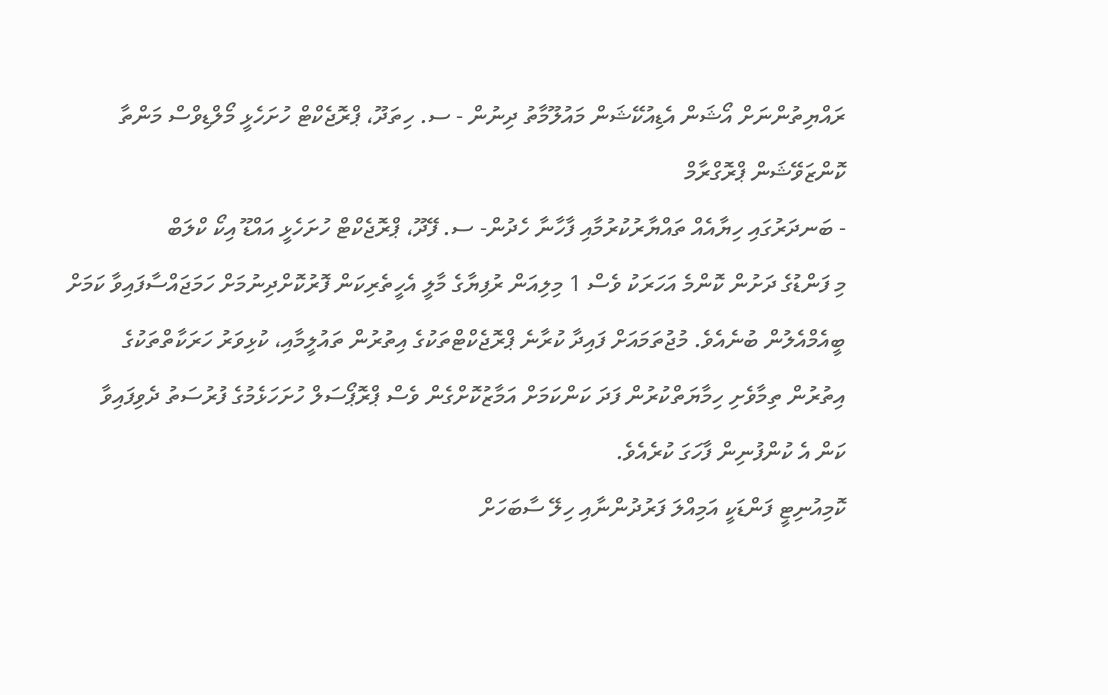ރައްޔިތުންނަށް އޯޝަން އެޑިއުކޭޝަން މައުލޫމާތު ދިނުން - ސ. ހިތަދޫ، ޕްރޮޖެކްޓް ހުށަހެޅީ މޯލްޑިވްސް މަންތާ ކޮންޒަވޭޝަން ޕްރޮގްރާމް
- ބަނދަރުގައި ހިޔާއެއް ތައްޔާރުކުރުމާއި ފާހާނާ ހެދުން- ސ. ފޭދޫ، ޕްރޮޖެކްޓް ހުށަހެޅީ އައްޑޫ އިކޯ ކްލަބް
މި ފަންޑުގެ ދަށުން ކޮންމެ އަހަރަކު ވެސް 1 މިލިއަން ރުފިޔާގެ މާލީ އެހީތެރިކަން ފޮރުކޮށްދިނުމަށް ހަމަޖައްސާފައިވާ ކަމަށް ބީއެމްއެލުން ބުނެއެވެ. މުޖުތަމައަށް ފައިދާ ކުރާނެ ޕްރޮޖެކްޓްތަކުގެ އިތުރުން ތައުލީމާއި، ކުޅިވަރު ހަރަކާތްތަކުގެ އިތުރުން ތިމާވެށި ހިމާޔަތްކުރުން ފަދަ ކަންކަމަށް އަމާޒުކޮށްގެން ވެސް ޕްރޮޕޯސަލް ހުށަހަޅެމުގެ ފުރުސަތު ދެވިފައިވާ ކަން އެ ކުންފުނިން ފާހަގަ ކުރެއެވެ.
ކޮމިއުނިޓީ ފަންޑަކީ އަމިއްލަ ފަރުދުންނާއި ހިލޭ ސާބަހަށް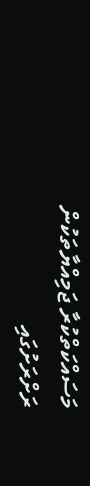މަސައްކަތްކުރާ ޖަމިއްޔާތަކުން ރަށްރަށުގައި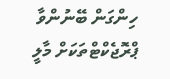ހިންގަން ބޭނުންވާ ޕްރޮޖެކްޓްތަކަށް މާލީ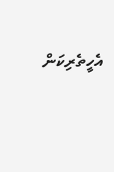އެހީތެރިކަން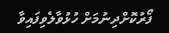ފޯރުކޮށްދިނުމަށް ހުޅުވާލެވިފައިވާ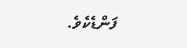ފަންޑެކެވެ.